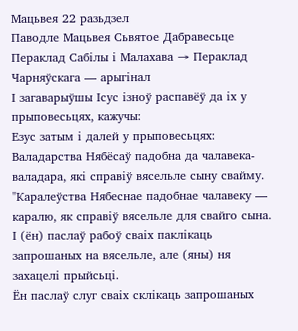Мацьвея 22 разьдзел
Паводле Мацьвея Сьвятое Дабравесьце
Пераклад Сабілы і Малахава → Пераклад Чарняўскага — арыгінал
І загаварыўшы Ісус ізноў распавёў да іх у прыповесьцях, кажучы:
Езус затым і далей у прыповесьцях:
Валадарства Нябёсаў падобна да чалавека-валадара, які справіў вясельле сыну свайму.
"Каралеўства Нябеснае падобнае чалавеку — каралю, як справіў вясельле для свайго сына.
І (ён) паслаў рабоў сваіх паклікаць запрошаных на вясельле, але (яны) ня захацелі прыйсьці.
Ён паслаў слуг сваіх склікаць запрошаных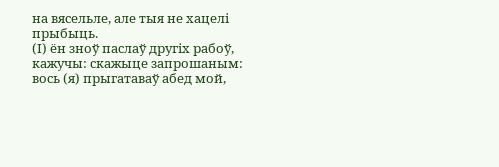на вясельле, але тыя не хацелі прыбыць.
(І) ён зноў паслаў другіх рабоў, кажучы: скажыце запрошаным: вось (я) прыгатаваў абед мой,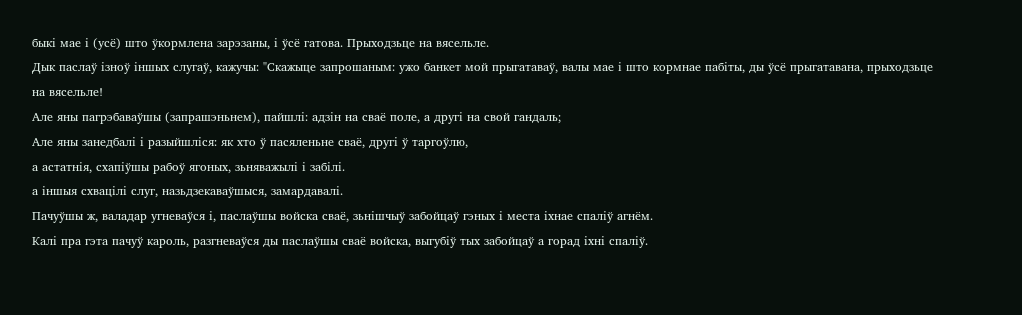быкі мае і (усё) што ўкормлена зарэзаны, і ўсё гатова. Прыходзьце на вясельле.
Дык паслаў ізноў іншых слугаў, кажучы: "Скажыце запрошаным: ужо банкет мой прыгатаваў, валы мае і што кормнае пабіты, ды ўсё прыгатавана, прыходзьце на вясельле!
Але яны пагрэбаваўшы (запрашэньнем), пайшлі: адзін на сваё поле, а другі на свой гандаль;
Але яны занедбалі і разыйшліся: як хто ў пасяленьне сваё, другі ў таргоўлю,
а астатнія, схапіўшы рабоў ягоных, зьняважылі і забілі.
а іншыя схвацілі слуг, назьдзекаваўшыся, замардавалі.
Пачуўшы ж, валадар угневаўся і, паслаўшы войска сваё, зьнішчыў забойцаў гэных і места іхнае спаліў агнём.
Калі пра гэта пачуў кароль, разгневаўся ды паслаўшы сваё войска, выгубіў тых забойцаў а горад іхні спаліў.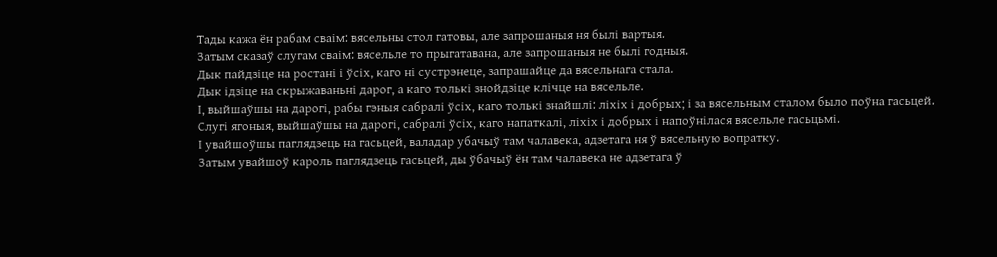Тады кажа ён рабам сваім: вясельны стол гатовы, але запрошаныя ня былі вартыя.
Затым сказаў слугам сваім: вясельле то прыгатавана, але запрошаныя не былі годныя.
Дык пайдзіце на ростані і ўсіх, каго ні сустрэнеце, запрашайце да вясельнага стала.
Дык ідзіце на скрыжаваньні дарог, а каго толькі знойдзіце клічце на вясельле.
І, выйшаўшы на дарогі, рабы гэныя сабралі ўсіх, каго толькі знайшлі: ліхіх і добрых; і за вясельным сталом было поўна гасьцей.
Слугі ягоныя, выйшаўшы на дарогі, сабралі ўсіх, каго напаткалі, ліхіх і добрых і напоўнілася вясельле гасьцьмі.
І увайшоўшы паглядзець на гасьцей, валадар убачыў там чалавека, адзетага ня ў вясельную вопратку.
Затым увайшоў кароль паглядзець гасьцей, ды ўбачыў ён там чалавека не адзетага ў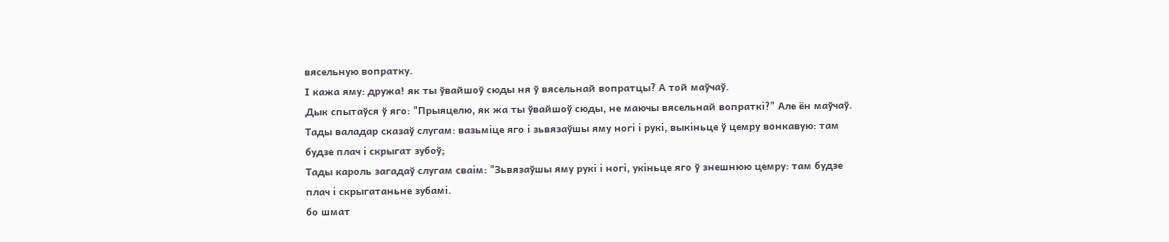вясельную вопратку.
І кажа яму: дружа! як ты ўвайшоў сюды ня ў вясельнай вопратцы? А той маўчаў.
Дык спытаўся ў яго: "Прыяцелю, як жа ты ўвайшоў сюды, не маючы вясельнай вопраткі?" Але ён маўчаў.
Тады валадар сказаў слугам: вазьміце яго і зьвязаўшы яму ногі і рукі, выкіньце ў цемру вонкавую: там будзе плач і скрыгат зубоў;
Тады кароль загадаў слугам сваім: "Зьвязаўшы яму рукі і ногі, укіньце яго ў знешнюю цемру: там будзе плач і скрыгатаньне зубамі.
бо шмат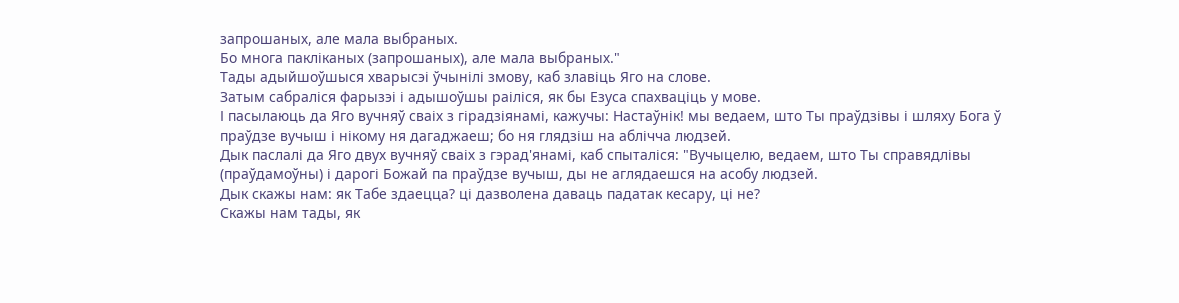запрошаных, але мала выбраных.
Бо многа пакліканых (запрошаных), але мала выбраных."
Тады адыйшоўшыся хварысэі ўчынілі змову, каб злавіць Яго на слове.
Затым сабраліся фарызэі і адышоўшы раіліся, як бы Езуса спахваціць у мове.
І пасылаюць да Яго вучняў сваіх з гірадзіянамі, кажучы: Настаўнік! мы ведаем, што Ты праўдзівы і шляху Бога ў праўдзе вучыш і нікому ня дагаджаеш; бо ня глядзіш на аблічча людзей.
Дык паслалі да Яго двух вучняў сваіх з гэрад'янамі, каб спыталіся: "Вучыцелю, ведаем, што Ты справядлівы (праўдамоўны) і дарогі Божай па праўдзе вучыш, ды не аглядаешся на асобу людзей.
Дык скажы нам: як Табе здаецца? ці дазволена даваць падатак кесару, ці не?
Скажы нам тады, як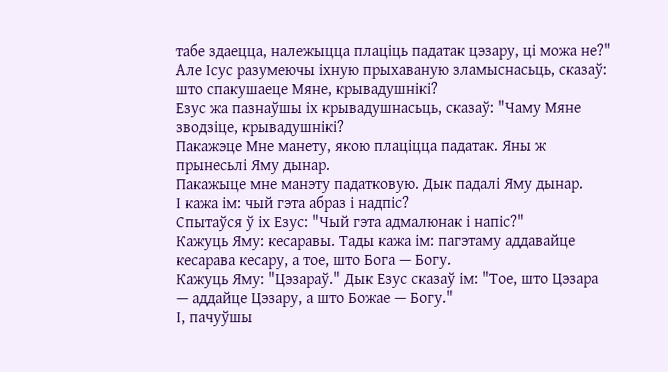табе здаецца, належыцца плаціць падатак цэзару, ці можа не?"
Але Ісус разумеючы іхную прыхаваную зламыснасьць, сказаў: што спакушаеце Мяне, крывадушнікі?
Езус жа пазнаўшы іх крывадушнасьць, сказаў: "Чаму Мяне зводзіце, крывадушнікі?
Пакажэце Мне манету, якою плаціцца падатак. Яны ж прынесьлі Яму дынар.
Пакажыце мне манэту падатковую. Дык падалі Яму дынар.
І кажа ім: чый гэта абраз і надпіс?
Спытаўся ў іх Езус: "Чый гэта адмалюнак і напіс?"
Кажуць Яму: кесаравы. Тады кажа ім: пагэтаму аддавайце кесарава кесару, а тое, што Бога — Богу.
Кажуць Яму: "Цэзараў." Дык Езус сказаў ім: "Тое, што Цэзара — аддайце Цэзару, а што Божае — Богу."
І, пачуўшы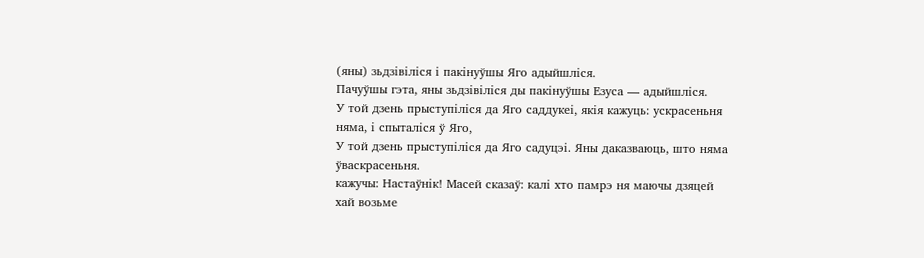(яны) зьдзівіліся і пакінуўшы Яго адыйшліся.
Пачуўшы гэта, яны зьдзівіліся ды пакінуўшы Езуса — адыйшліся.
У той дзень прыступіліся да Яго саддукеі, якія кажуць: ускрасеньня няма, і спыталіся ў Яго,
У той дзень прыступіліся да Яго садуцэі. Яны даказваюць, што няма ўваскрасеньня.
кажучы: Настаўнік! Масей сказаў: калі хто памрэ ня маючы дзяцей хай возьме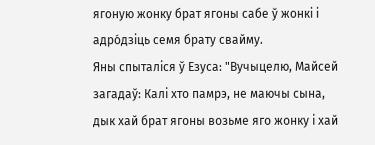ягоную жонку брат ягоны сабе ў жонкі і адро́дзіць семя брату свайму.
Яны спыталіся ў Езуса: "Вучыцелю, Майсей загадаў: Калі хто памрэ, не маючы сына, дык хай брат ягоны возьме яго жонку і хай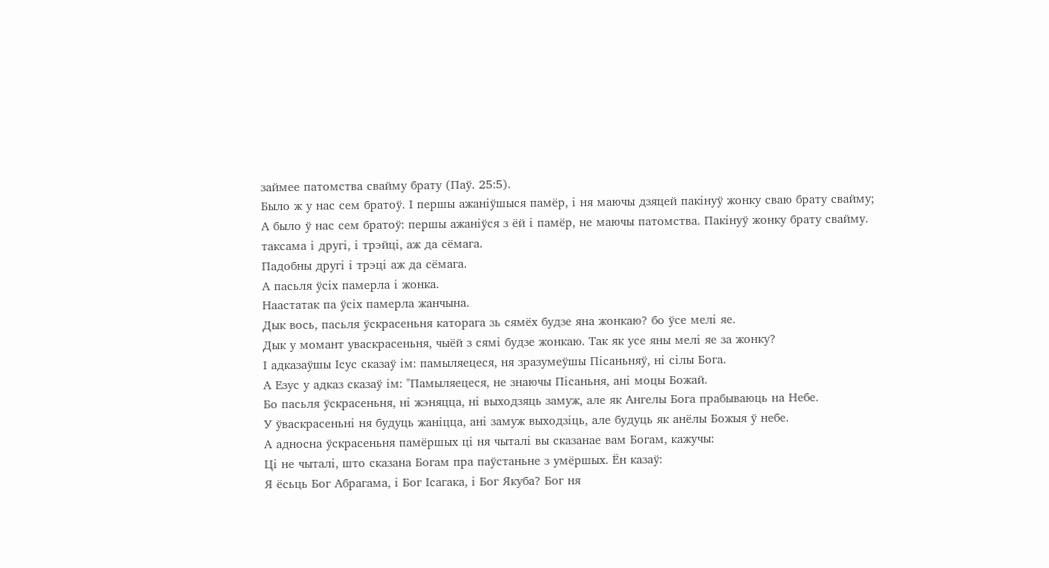займее патомства свайму брату (Паў. 25:5).
Было ж у нас сем братоў. І першы ажаніўшыся памёр, і ня маючы дзяцей пакінуў жонку сваю брату свайму;
А было ў нас сем братоў: першы ажаніўся з ёй і памёр, не маючы патомства. Пакінуў жонку брату свайму.
таксама і другі, і трэйці, аж да сёмага.
Падобны другі і трэці аж да сёмага.
А пасьля ўсіх памерла і жонка.
Наастатак па ўсіх памерла жанчына.
Дык вось, пасьля ўскрасеньня каторага зь сямёх будзе яна жонкаю? бо ўсе мелі яе.
Дык у момант уваскрасеньня, чыёй з сямі будзе жонкаю. Так як усе яны мелі яе за жонку?
І адказаўшы Ісус сказаў ім: памыляецеся, ня зразумеўшы Пісаньняў, ні сілы Бога.
А Езус у адказ сказаў ім: "Памыляецеся, не знаючы Пісаньня, ані моцы Божай.
Бо пасьля ўскрасеньня, ні жэняцца, ні выходзяць замуж, але як Ангелы Бога прабываюць на Небе.
У ўваскрасеньні ня будуць жаніцца, ані замуж выходзіць, але будуць як анёлы Божыя ў небе.
А адносна ўскрасеньня памёршых ці ня чыталі вы сказанае вам Богам, кажучы:
Ці не чыталі, што сказана Богам пра паўстаньне з умёршых. Ён казаў:
Я ёсьць Бог Абрагама, і Бог Ісагака, і Бог Якуба? Бог ня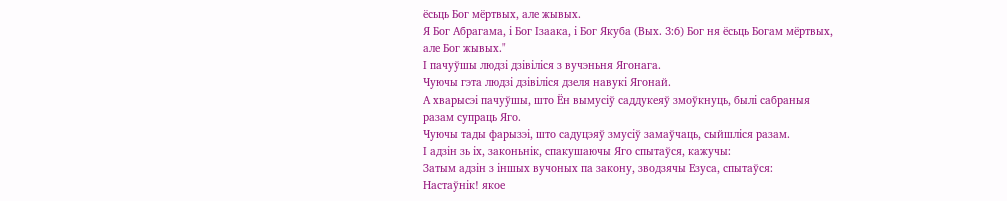ёсьць Бог мёртвых, але жывых.
Я Бог Абрагама, і Бог Ізаака, і Бог Якуба (Вых. 3:6) Бог ня ёсьць Богам мёртвых, але Бог жывых."
І пачуўшы людзі дзівіліся з вучэньня Ягонага.
Чуючы гэта людзі дзівіліся дзеля навукі Ягонай.
А хварысэі пачуўшы, што Ён вымусіў саддукеяў змоўкнуць, былі сабраныя разам супраць Яго.
Чуючы тады фарызэі, што садуцэяў змусіў замаўчаць, сыйшліся разам.
І адзін зь іх, законьнік, спакушаючы Яго спытаўся, кажучы:
Затым адзін з іншых вучоных па закону, зводзячы Езуса, спытаўся:
Настаўнік! якое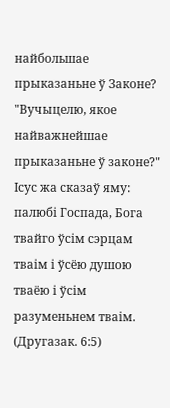найбольшае прыказаньне ў Законе?
"Вучыцелю, якое найважнейшае прыказаньне ў законе?"
Ісус жа сказаў яму: палюбі Госпада, Бога твайго ўсім сэрцам тваім і ўсёю душою тваёю і ўсім разуменьнем тваім. (Другазак. 6:5)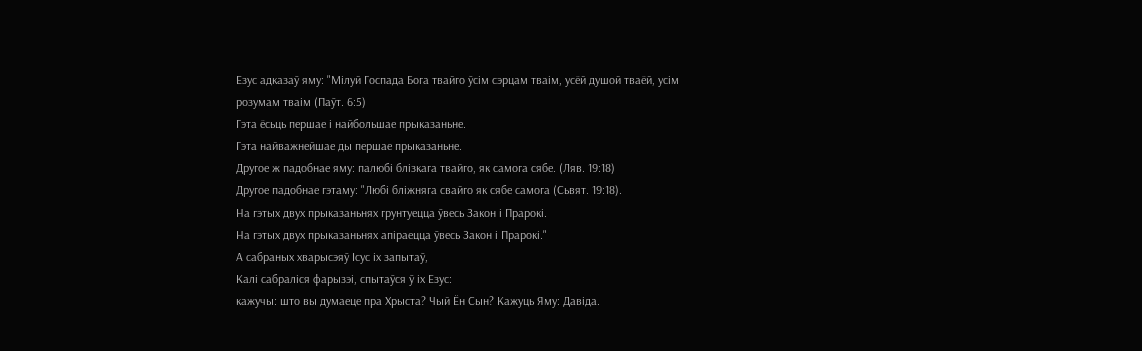Езус адказаў яму: "Мілуй Госпада Бога твайго ўсім сэрцам тваім, усёй душой тваёй, усім розумам тваім (Паўт. 6:5)
Гэта ёсьць першае і найбольшае прыказаньне.
Гэта найважнейшае ды першае прыказаньне.
Другое ж падобнае яму: палюбі блізкага твайго, як самога сябе. (Ляв. 19:18)
Другое падобнае гэтаму: "Любі бліжняга свайго як сябе самога (Сьвят. 19:18).
На гэтых двух прыказаньнях грунтуецца ўвесь Закон і Прарокі.
На гэтых двух прыказаньнях апіраецца ўвесь Закон і Прарокі."
А сабраных хварысэяў Ісус іх запытаў,
Калі сабраліся фарызэі, спытаўся ў іх Езус:
кажучы: што вы думаеце пра Хрыста? Чый Ён Сын? Кажуць Яму: Давіда.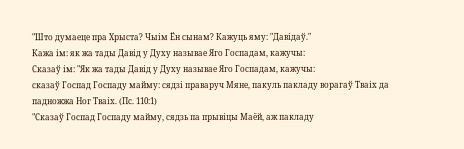"Што думаеце пра Хрыста? Чыім Ён сынам? Кажуць яму: "Давідаў."
Кажа ім: як жа тады Давід у Духу называе Яго Госпадам, кажучы:
Сказаў ім: "Як жа тады Давід у Духу называе Яго Госпадам, кажучы:
сказаў Госпад Госпаду майму: сядзі праваруч Мяне, пакуль пакладу ворагаў Тваіх да падножжа Ног Тваіх. (Пс. 110:1)
"Сказаў Госпад Госпаду майму, сядзь па прывіцы Маёй, аж пакладу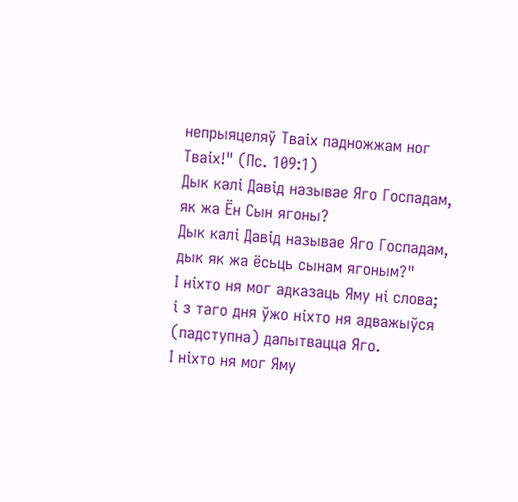непрыяцеляў Тваіх падножжам ног Тваіх!" (Пс. 109:1)
Дык калі Давід называе Яго Госпадам, як жа Ён Сын ягоны?
Дык калі Давід называе Яго Госпадам, дык як жа ёсьць сынам ягоным?"
І ніхто ня мог адказаць Яму ні слова; і з таго дня ўжо ніхто ня адважыўся (падступна) дапытвацца Яго.
І ніхто ня мог Яму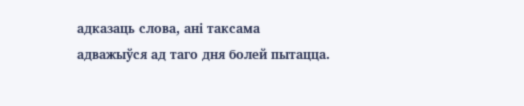адказаць слова, ані таксама адважыўся ад таго дня болей пытацца.